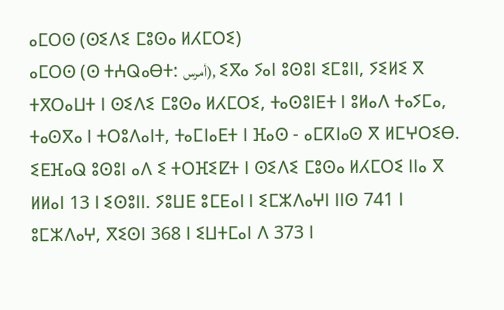ⴰⵎⵔⵙ (ⵙⵉⴷⵉ ⵎⵓⵙⴰ ⵍⵃⵎⵔⵉ)
ⴰⵎⵔⵙ (ⵙ ⵜⵄⵕⴰⴱⵜ: أمرس), ⵉⴳⴰ ⵢⴰⵏ ⵓⵙⵓⵏ ⵉⵎⵓⵏⵏ, ⵢⵉⵍⵉ ⴳ ⵜⴳⵔⴰⵡⵜ ⵏ ⵙⵉⴷⵉ ⵎⵓⵙⴰ ⵍⵃⵎⵔⵉ, ⵜⴰⵙⵓⵏⴹⵜ ⵏ ⵓⵍⴰⴷ ⵜⴰⵢⵎⴰ, ⵜⴰⵙⴳⴰ ⵏ ⵜⵔⵓⴷⴰⵏⵜ, ⵜⴰⵎⵏⴰⴹⵜ ⵏ ⴼⴰⵙ - ⴰⵎⴽⵏⴰⵙ ⴳ ⵍⵎⵖⵔⵉⴱ. ⵉⴹⴼⴰⵕ ⵓⵙⵓⵏ ⴰⴷ ⵉ ⵜⵔⴼⵉⵇⵜ ⵏ ⵙⵉⴷⵉ ⵎⵓⵙⴰ ⵍⵃⵎⵔⵉ ⵏⵏⴰ ⴳ ⵍⵍⴰⵏ 13 ⵏ ⵉⵙⵓⵏⵏ. ⵢⵓⵡⴹ ⵓⵎⴹⴰⵏ ⵏ ⵉⵎⵣⴷⴰⵖⵏ ⵏⵏⵙ 741 ⵏ ⵓⵎⵣⴷⴰⵖ, ⴳⵉⵙⵏ 368 ⵏ ⵉⵡⵜⵎⴰⵏ ⴷ 373 ⵏ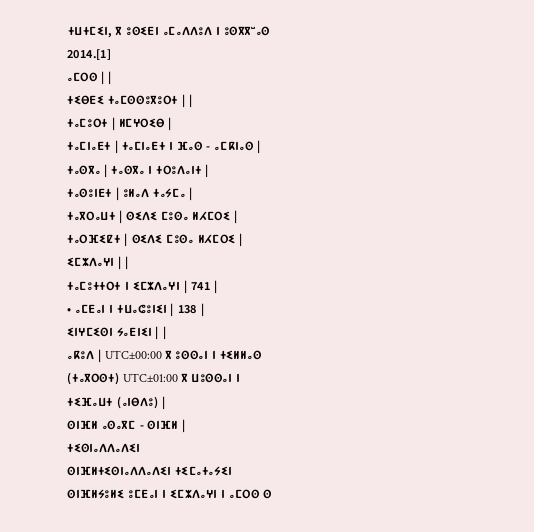ⵜⵡⵜⵎⵉⵏ, ⴳ ⵓⵙⵉⴹⵏ ⴰⵎⴰⴷⴷⵓⴷ ⵏ ⵓⵙⴳⴳⵯⴰⵙ 2014.[1]
ⴰⵎⵔⵙ | |
ⵜⵉⴱⴹⵉ ⵜⴰⵎⵙⵙⵓⴳⵓⵔⵜ | |
ⵜⴰⵎⵓⵔⵜ | ⵍⵎⵖⵔⵉⴱ |
ⵜⴰⵎⵏⴰⴹⵜ | ⵜⴰⵎⵏⴰⴹⵜ ⵏ ⴼⴰⵙ - ⴰⵎⴽⵏⴰⵙ |
ⵜⴰⵙⴳⴰ | ⵜⴰⵙⴳⴰ ⵏ ⵜⵔⵓⴷⴰⵏⵜ |
ⵜⴰⵙⵓⵏⴹⵜ | ⵓⵍⴰⴷ ⵜⴰⵢⵎⴰ |
ⵜⴰⴳⵔⴰⵡⵜ | ⵙⵉⴷⵉ ⵎⵓⵙⴰ ⵍⵃⵎⵔⵉ |
ⵜⴰⵔⴼⵉⵇⵜ | ⵙⵉⴷⵉ ⵎⵓⵙⴰ ⵍⵃⵎⵔⵉ |
ⵉⵎⵣⴷⴰⵖⵏ | |
ⵜⴰⵎⵓⵜⵜⵔⵜ ⵏ ⵉⵎⵣⴷⴰⵖⵏ | 741 |
• ⴰⵎⴹⴰⵏ ⵏ ⵜⵡⴰⵛⵓⵏⵉⵏ | 138 |
ⵉⵏⵖⵎⵉⵙⵏ ⵢⴰⴹⵏⵉⵏ | |
ⴰⴽⵓⴷ | UTC±00:00 ⴳ ⵓⵙⵙⴰⵏ ⵏ ⵜⵉⵍⵍⴰⵙ (ⵜⴰⴳⵔⵙⵜ) UTC±01:00 ⴳ ⵡⵓⵙⵙⴰⵏ ⵏ ⵜⵉⴼⴰⵡⵜ (ⴰⵏⴱⴷⵓ) |
ⵙⵏⴼⵍ ⴰⵙⴰⴳⵎ - ⵙⵏⴼⵍ |
ⵜⵉⵙⵏⴰⴷⴷⴰⴷⵉⵏ
ⵙⵏⴼⵍⵜⵉⵙⵏⴰⴷⴷⴰⴷⵉⵏ ⵜⵉⵎⴰⵜⴰⵢⵉⵏ
ⵙⵏⴼⵍⵢⵓⵍⵉ ⵓⵎⴹⴰⵏ ⵏ ⵉⵎⵣⴷⴰⵖⵏ ⵏ ⴰⵎⵔⵙ ⵙ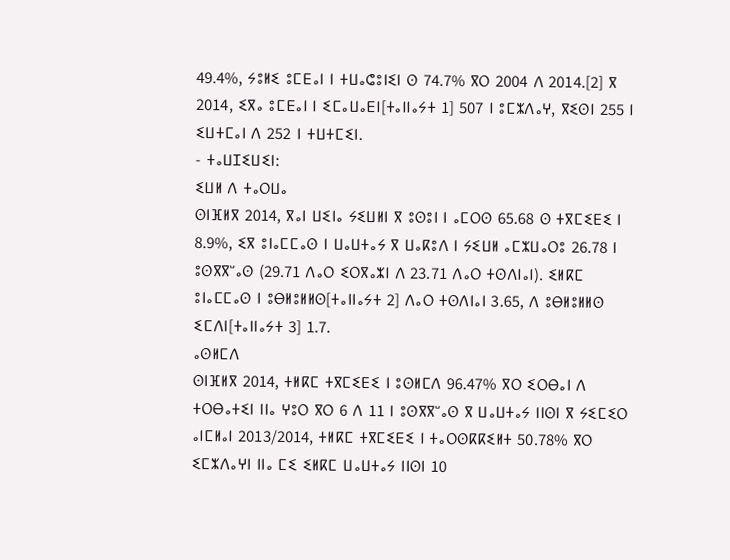49.4%, ⵢⵓⵍⵉ ⵓⵎⴹⴰⵏ ⵏ ⵜⵡⴰⵛⵓⵏⵉⵏ ⵙ 74.7% ⴳⵔ 2004 ⴷ 2014.[2] ⴳ 2014, ⵉⴳⴰ ⵓⵎⴹⴰⵏ ⵏ ⵉⵎⴰⵡⴰⴹⵏ[ⵜⴰⵏⵏⴰⵢⵜ 1] 507 ⵏ ⵓⵎⵣⴷⴰⵖ, ⴳⵉⵙⵏ 255 ⵏ ⵉⵡⵜⵎⴰⵏ ⴷ 252 ⵏ ⵜⵡⵜⵎⵉⵏ.
- ⵜⴰⵡⵊⵉⵡⵉⵏ:
ⵉⵡⵍ ⴷ ⵜⴰⵔⵡⴰ
ⵙⵏⴼⵍⴳ 2014, ⴳⴰⵏ ⵡⵉⵏⴰ ⵢⵉⵡⵍⵏ ⴳ ⵓⵙⵓⵏ ⵏ ⴰⵎⵔⵙ 65.68 ⵙ ⵜⴳⵎⵉⴹⵉ ⵏ 8.9%, ⵉⴳ ⵓⵏⴰⵎⵎⴰⵙ ⵏ ⵡⴰⵡⵜⴰⵢ ⴳ ⵡⴰⴽⵓⴷ ⵏ ⵢⵉⵡⵍ ⴰⵎⵣⵡⴰⵔⵓ 26.78 ⵏ ⵓⵙⴳⴳⵯⴰⵙ (29.71 ⴷⴰⵔ ⵉⵔⴳⴰⵣⵏ ⴷ 23.71 ⴷⴰⵔ ⵜⵙⴷⵏⴰⵏ). ⵉⵍⴽⵎ ⵓⵏⴰⵎⵎⴰⵙ ⵏ ⵓⴱⵍⵓⵍⵍⵙ[ⵜⴰⵏⵏⴰⵢⵜ 2] ⴷⴰⵔ ⵜⵙⴷⵏⴰⵏ 3.65, ⴷ ⵓⴱⵍⵓⵍⵍⵙ ⵉⵎⴷⵏ[ⵜⴰⵏⵏⴰⵢⵜ 3] 1.7.
ⴰⵙⵍⵎⴷ
ⵙⵏⴼⵍⴳ 2014, ⵜⵍⴽⵎ ⵜⴳⵎⵉⴹⵉ ⵏ ⵓⵙⵍⵎⴷ 96.47% ⴳⵔ ⵉⵔⴱⴰⵏ ⴷ ⵜⵔⴱⴰⵜⵉⵏ ⵏⵏⴰ ⵖⵓⵔ ⴳⵔ 6 ⴷ 11 ⵏ ⵓⵙⴳⴳⵯⴰⵙ ⴳ ⵡⴰⵡⵜⴰⵢ ⵏⵏⵙⵏ ⴳ ⵢⵉⵎⵉⵔ ⴰⵏⵎⵍⴰⵏ 2013/2014, ⵜⵍⴽⵎ ⵜⴳⵎⵉⴹⵉ ⵏ ⵜⴰⵔⵙⴽⴽⵉⵍⵜ 50.78% ⴳⵔ ⵉⵎⵣⴷⴰⵖⵏ ⵏⵏⴰ ⵎⵉ ⵉⵍⴽⵎ ⵡⴰⵡⵜⴰⵢ ⵏⵏⵙⵏ 10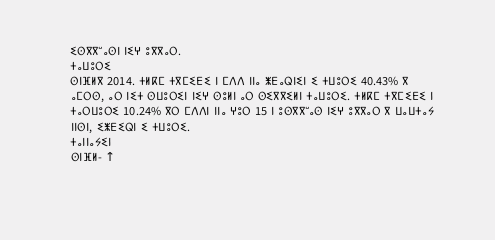ⵉⵙⴳⴳⵯⴰⵙⵏ ⵏⵉⵖ ⵓⴳⴳⴰⵔ.
ⵜⴰⵡⵓⵔⵉ
ⵙⵏⴼⵍⴳ 2014. ⵜⵍⴽⵎ ⵜⴳⵎⵉⴹⵉ ⵏ ⵎⴷⴷ ⵏⵏⴰ ⵥⴹⴰⵕⵏⵉⵏ ⵉ ⵜⵡⵓⵔⵉ 40.43% ⴳ ⴰⵎⵔⵙ, ⴰⵔ ⵏⵉⵜ ⵙⵡⵓⵔⵉⵏ ⵏⵉⵖ ⵙⵓⵍⵏ ⴰⵔ ⵙⵉⴳⴳⵉⵍⵏ ⵜⴰⵡⵓⵔⵉ. ⵜⵍⴽⵎ ⵜⴳⵎⵉⴹⵉ ⵏ ⵜⴰⵔⵡⵓⵔⵉ 10.24% ⴳⵔ ⵎⴷⴷⵏ ⵏⵏⴰ ⵖⵓⵔ 15 ⵏ ⵓⵙⴳⴳⵯⴰⵙ ⵏⵉⵖ ⵓⴳⴳⴰⵔ ⴳ ⵡⴰⵡⵜⴰⵢ ⵏⵏⵙⵏ, ⵉⵥⴹⵉⵕⵏ ⵉ ⵜⵡⵓⵔⵉ.
ⵜⴰⵏⵏⴰⵢⵉⵏ
ⵙⵏⴼⵍ- ↑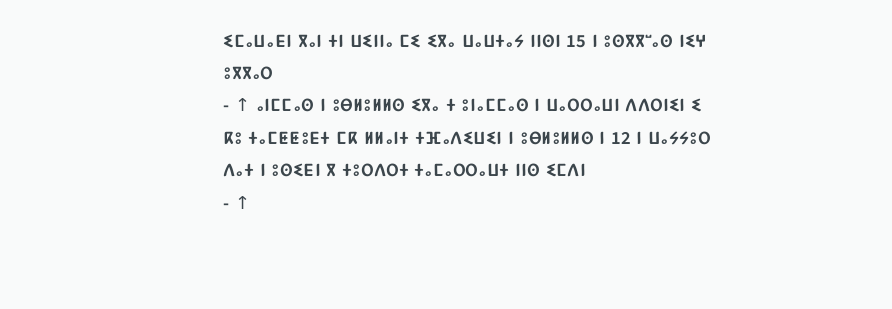ⵉⵎⴰⵡⴰⴹⵏ ⴳⴰⵏ ⵜⵏ ⵡⵉⵏⵏⴰ ⵎⵉ ⵉⴳⴰ ⵡⴰⵡⵜⴰⵢ ⵏⵏⵙⵏ 15 ⵏ ⵓⵙⴳⴳⵯⴰⵙ ⵏⵉⵖ ⵓⴳⴳⴰⵔ
- ↑ ⴰⵏⵎⵎⴰⵙ ⵏ ⵓⴱⵍⵓⵍⵍⵙ ⵉⴳⴰ ⵜ ⵓⵏⴰⵎⵎⴰⵙ ⵏ ⵡⴰⵔⵔⴰⵡⵏ ⴷⴷⵔⵏⵉⵏ ⵉ ⴽⵓ ⵜⴰⵎⵟⵟⵓⴹⵜ ⵎⴽ ⵍⵍⴰⵏⵜ ⵜⴼⴰⴷⵉⵡⵉⵏ ⵏ ⵓⴱⵍⵓⵍⵍⵙ ⵏ 12 ⵏ ⵡⴰⵢⵢⵓⵔ ⴷⴰⵜ ⵏ ⵓⵙⵉⴹⵏ ⴳ ⵜⵓⵔⴷⵔⵜ ⵜⴰⵎⴰⵔⵔⴰⵡⵜ ⵏⵏⵙ ⵉⵎⴷⵏ
- ↑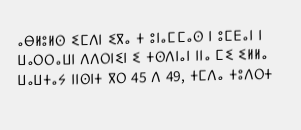ⴰⴱⵍⵓⵍⵙ ⵉⵎⴷⵏ ⵉⴳⴰ ⵜ ⵓⵏⴰⵎⵎⴰⵙ ⵏ ⵓⵎⴹⴰⵏ ⵏ ⵡⴰⵔⵔⴰⵡⵏ ⴷⴷⵔⵏⵉⵏ ⵉ ⵜⵙⴷⵏⴰⵏ ⵏⵏⴰ ⵎⵉ ⵉⵍⵍⴰ ⵡⴰⵡⵜⴰⵢ ⵏⵏⵙⵏⵜ ⴳⵔ 45 ⴷ 49, ⵜⵎⴷⴰ ⵜⵓⴷⵔⵜ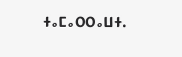ⵜⴰⵎⴰⵔⵔⴰⵡⵜ.